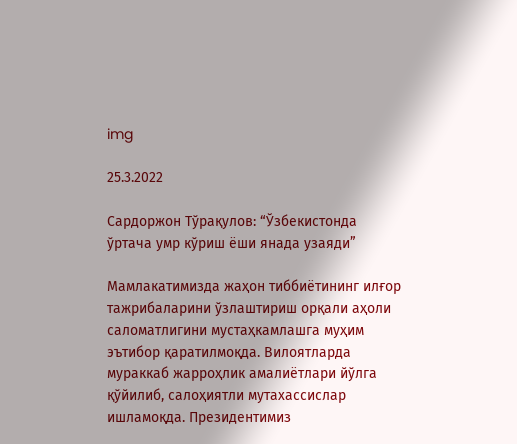img

25.3.2022

Сардоржон Тўрақулов: “Ўзбекистонда ўртача умр кўриш ёши янада узаяди”

Мамлакатимизда жаҳон тиббиётининг илғор тажрибаларини ўзлаштириш орқали аҳоли саломатлигини мустаҳкамлашга муҳим эътибор қаратилмоқда. Вилоятларда мураккаб жарроҳлик амалиётлари йўлга қўйилиб, салоҳиятли мутахассислар ишламоқда. Президентимиз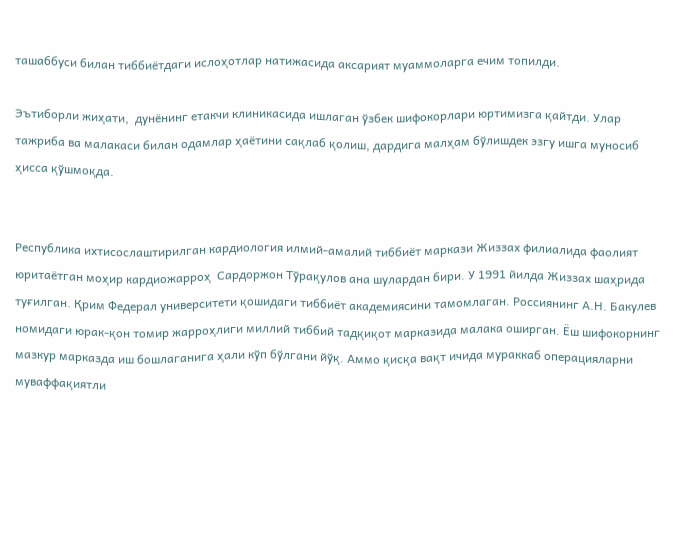ташаббуси билан тиббиётдаги ислоҳотлар натижасида аксарият муаммоларга ечим топилди.

Эътиборли жиҳати,  дунёнинг етакчи клиникасида ишлаган ўзбек шифокорлари юртимизга қайтди. Улар тажриба ва малакаси билан одамлар ҳаётини сақлаб қолиш, дардига малҳам бўлишдек эзгу ишга муносиб ҳисса қўшмоқда.


Республика ихтисослаштирилган кардиология илмий-амалий тиббиёт маркази Жиззах филиалида фаолият юритаётган моҳир кардиожарроҳ  Сардоржон Тўрақулов ана шулардан бири. У 1991 йилда Жиззах шаҳрида туғилган. Қрим Федерал университети қошидаги тиббиёт академиясини тамомлаган. Россиянинг А.Н. Бакулев номидаги юрак-қон томир жарроҳлиги миллий тиббий тадқиқот марказида малака оширган. Ёш шифокорнинг мазкур марказда иш бошлаганига ҳали кўп бўлгани йўқ. Аммо қисқа вақт ичида мураккаб операцияларни муваффақиятли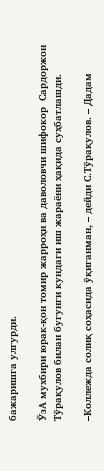бажаришга улгурди.

ЎзА мухбири юрак-қон томир жарроҳи ва даволовчи шифокор  Сардоржон Тўрақулов билан бугунги кундаги иш жараёни ҳақида суҳбатлашди.

–Коллежда солиқ соҳасида ўқиганман, – дейди С.Тўрақулов. – Дадам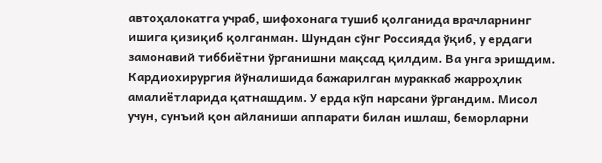автоҳалокатга учраб, шифохонага тушиб қолганида врачларнинг ишига қизиқиб қолганман. Шундан сўнг Россияда ўқиб, у ердаги замонавий тиббиётни ўрганишни мақсад қилдим. Ва унга эришдим. Кардиохирургия йўналишида бажарилган мураккаб жарроҳлик амалиётларида қатнашдим. У ерда кўп нарсани ўргандим. Мисол учун, сунъий қон айланиши аппарати билан ишлаш, беморларни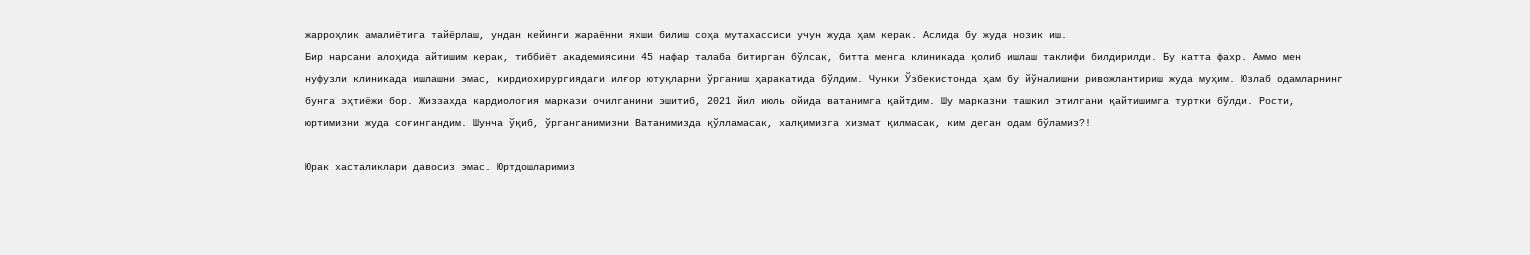жарроҳлик амалиётига тайёрлаш, ундан кейинги жараённи яхши билиш соҳа мутахассиси учун жуда ҳам керак. Аслида бу жуда нозик иш.
Бир нарсани алоҳида айтишим керак, тиббиёт академиясини 45 нафар талаба битирган бўлсак, битта менга клиникада қолиб ишлаш таклифи билдирилди. Бу катта фахр. Аммо мен нуфузли клиникада ишлашни эмас, кирдиохирургиядаги илғор ютуқларни ўрганиш ҳаракатида бўлдим. Чунки Ўзбекистонда ҳам бу йўналишни ривожлантириш жуда муҳим. Юзлаб одамларнинг бунга эҳтиёжи бор. Жиззахда кардиология маркази очилганини эшитиб, 2021 йил июль ойида ватанимга қайтдим. Шу марказни ташкил этилгани қайтишимга туртки бўлди. Рости,  юртимизни жуда соғингандим. Шунча ўқиб, ўрганганимизни Ватанимизда қўлламасак, халқимизга хизмат қилмасак, ким деган одам бўламиз?!

Юрак хасталиклари давосиз эмас. Юртдошларимиз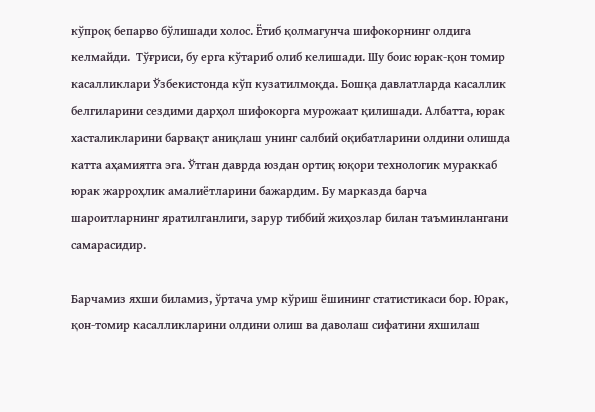кўпроқ бепарво бўлишади холос. Ётиб қолмагунча шифокорнинг олдига келмайди.  Тўғриси, бу ерга кўтариб олиб келишади. Шу боис юрак-қон томир касалликлари Ўзбекистонда кўп кузатилмоқда. Бошқа давлатларда касаллик белгиларини сездими дарҳол шифокорга мурожаат қилишади. Албатта, юрак хасталикларини барвақт аниқлаш унинг салбий оқибатларини олдини олишда катта аҳамиятга эга. Ўтган даврда юздан ортиқ юқори технологик мураккаб юрак жарроҳлик амалиётларини бажардим. Бу марказда барча шароитларнинг яратилганлиги, зарур тиббий жиҳозлар билан таъминлангани самарасидир.

Барчамиз яхши биламиз, ўртача умр кўриш ёшининг статистикаси бор. Юрак, қон-томир касалликларини олдини олиш ва даволаш сифатини яхшилаш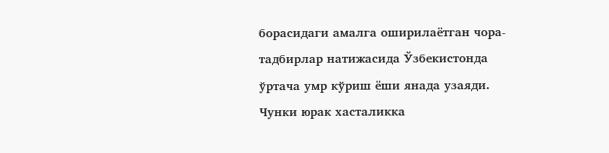борасидаги амалга оширилаётган чора-тадбирлар натижасида Ўзбекистонда ўртача умр кўриш ёши янада узаяди. Чунки юрак хасталикка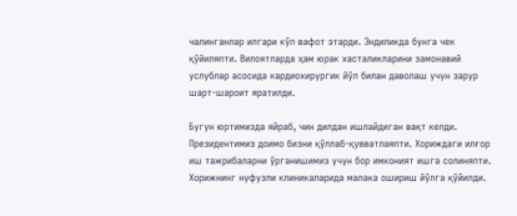чалинганлар илгари кўп вафот этарди. Эндиликда бунга чек қўйиляпти. Вилоятларда ҳам юрак хасталикларини замонавий услублар асосида кардиохирургик йўл билан даволаш учун зарур шарт-шароит яратилди.

Бугун юртимизда яйраб, чин дилдан ишлайдиган вақт келди. Президентимиз доимо бизни қўллаб-қувватлаяпти. Хориждаги илғор иш тажрибаларни ўрганишимиз учун бор имконият ишга солиняпти. Хорижнинг нуфузли клиникаларида малака ошириш йўлга қўйилди.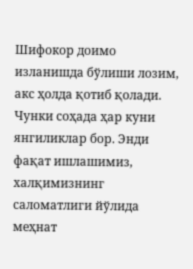Шифокор доимо изланишда бўлиши лозим, акс ҳолда қотиб қолади. Чунки соҳада ҳар куни янгиликлар бор. Энди фақат ишлашимиз, халқимизнинг саломатлиги йўлида меҳнат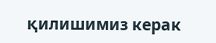қилишимиз керак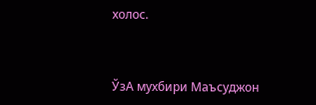холос.



ЎзА мухбири Маъсуджон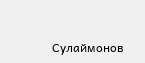Сулаймонов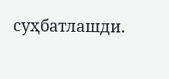суҳбатлашди.